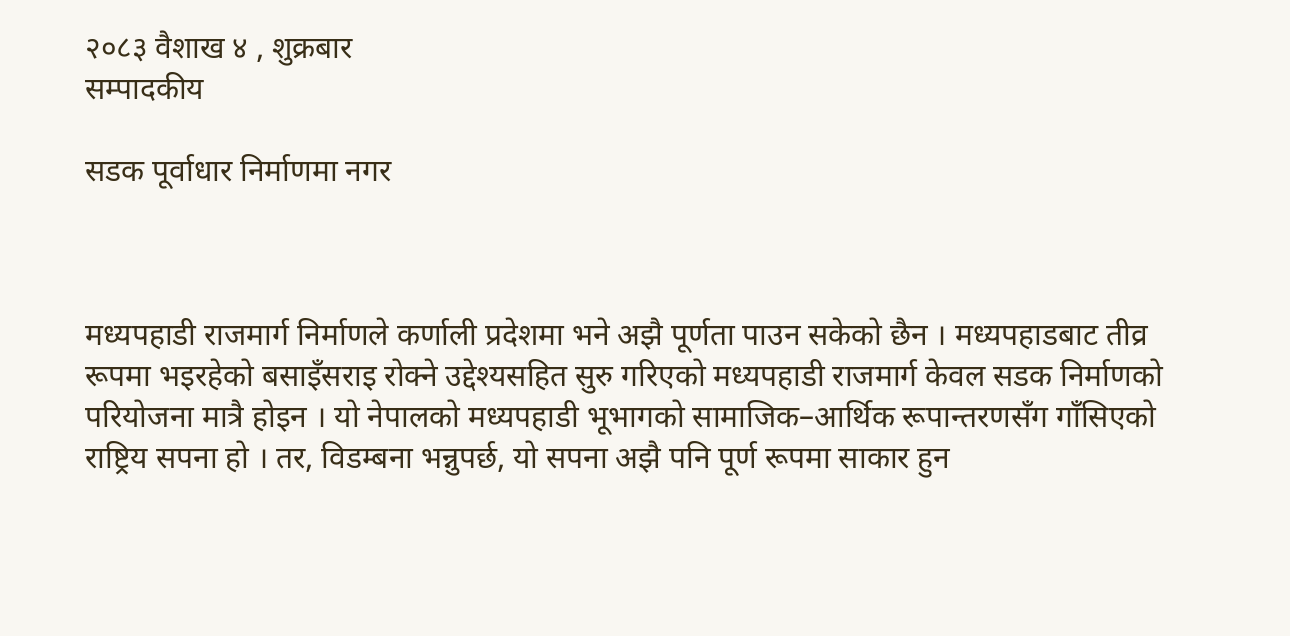२०८३ वैशाख ४ , शुक्रबार
सम्पादकीय

सडक पूर्वाधार निर्माणमा नगर



मध्यपहाडी राजमार्ग निर्माणले कर्णाली प्रदेशमा भने अझै पूर्णता पाउन सकेको छैन । मध्यपहाडबाट तीव्र रूपमा भइरहेको बसाइँसराइ रोक्ने उद्देश्यसहित सुरु गरिएको मध्यपहाडी राजमार्ग केवल सडक निर्माणको परियोजना मात्रै होइन । यो नेपालको मध्यपहाडी भूभागको सामाजिक–आर्थिक रूपान्तरणसँग गाँसिएको राष्ट्रिय सपना हो । तर, विडम्बना भन्नुपर्छ, यो सपना अझै पनि पूर्ण रूपमा साकार हुन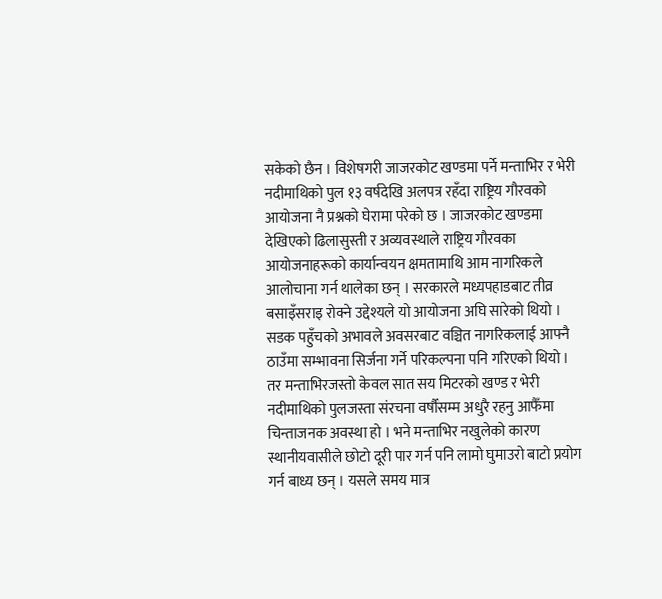सकेको छैन । विशेषगरी जाजरकोट खण्डमा पर्ने मन्ताभिर र भेरी नदीमाथिको पुल १३ वर्षदेखि अलपत्र रहँदा राष्ट्रिय गौरवको आयोजना नै प्रश्नको घेरामा परेको छ । जाजरकोट खण्डमा देखिएको ढिलासुस्ती र अव्यवस्थाले राष्ट्रिय गौरवका आयोजनाहरूको कार्यान्वयन क्षमतामाथि आम नागरिकले आलोचाना गर्न थालेका छन् । सरकारले मध्यपहाडबाट तीव्र बसाइँसराइ रोक्ने उद्देश्यले यो आयोजना अघि सारेको थियो । सडक पहुँचको अभावले अवसरबाट वञ्चित नागरिकलाई आफ्नै ठाउँमा सम्भावना सिर्जना गर्ने परिकल्पना पनि गरिएको थियो । तर मन्ताभिरजस्तो केवल सात सय मिटरको खण्ड र भेरी नदीमाथिको पुलजस्ता संरचना वर्षौँसम्म अधुरै रहनु आफैँमा चिन्ताजनक अवस्था हो । भने मन्ताभिर नखुलेको कारण स्थानीयवासीले छोटो दूरी पार गर्न पनि लामो घुमाउरो बाटो प्रयोग गर्न बाध्य छन् । यसले समय मात्र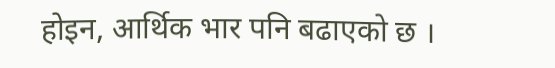होइन, आर्थिक भार पनि बढाएको छ ।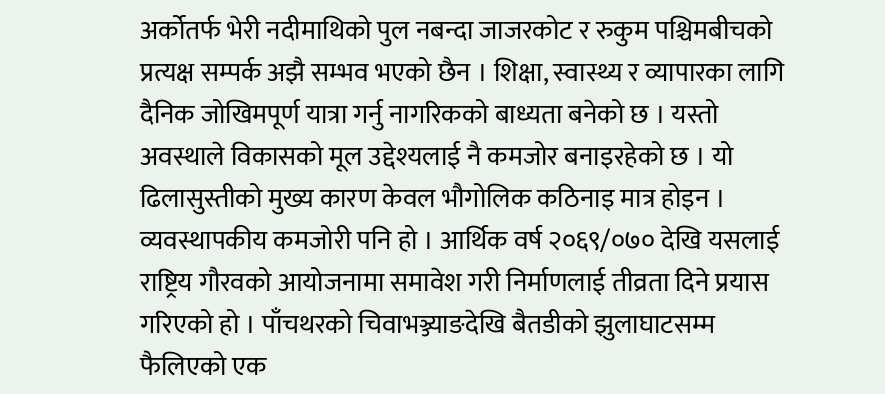अर्कोतर्फ भेरी नदीमाथिको पुल नबन्दा जाजरकोट र रुकुम पश्चिमबीचको प्रत्यक्ष सम्पर्क अझै सम्भव भएको छैन । शिक्षा, स्वास्थ्य र व्यापारका लागि दैनिक जोखिमपूर्ण यात्रा गर्नु नागरिकको बाध्यता बनेको छ । यस्तो अवस्थाले विकासको मूल उद्देश्यलाई नै कमजोर बनाइरहेको छ । यो ढिलासुस्तीको मुख्य कारण केवल भौगोलिक कठिनाइ मात्र होइन । व्यवस्थापकीय कमजोरी पनि हो । आर्थिक वर्ष २०६९/०७० देखि यसलाई राष्ट्रिय गौरवको आयोजनामा समावेश गरी निर्माणलाई तीव्रता दिने प्रयास गरिएको हो । पाँचथरको चिवाभञ्ज्याङदेखि बैतडीको झुलाघाटसम्म फैलिएको एक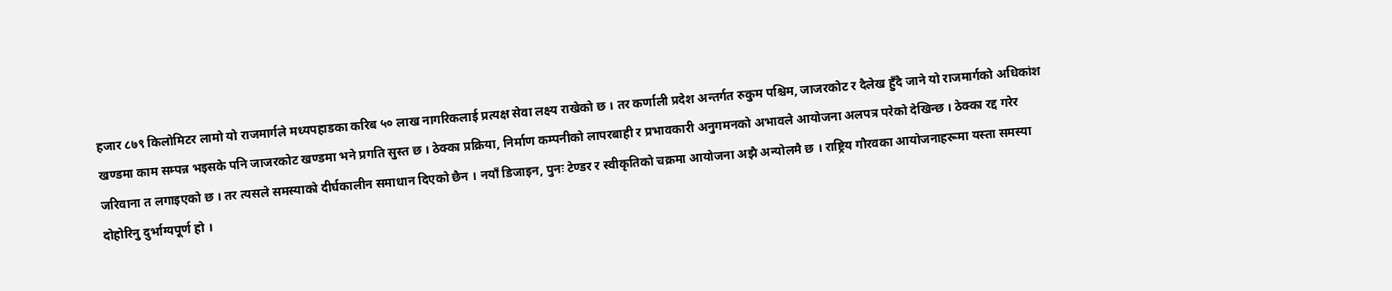हजार ८७९ किलोमिटर लामो यो राजमार्गले मध्यपहाडका करिब ५० लाख नागरिकलाई प्रत्यक्ष सेवा लक्ष्य राखेको छ । तर कर्णाली प्रदेश अन्तर्गत रुकुम पश्चिम, जाजरकोट र दैलेख हुँदै जाने यो राजमार्गको अधिकांश खण्डमा काम सम्पन्न भइसके पनि जाजरकोट खण्डमा भने प्रगति सुस्त छ । ठेक्का प्रक्रिया, निर्माण कम्पनीको लापरबाही र प्रभावकारी अनुगमनको अभावले आयोजना अलपत्र परेको देखिन्छ । ठेक्का रद्द गरेर जरिवाना त लगाइएको छ । तर त्यसले समस्याको दीर्घकालीन समाधान दिएको छैन । नयाँ डिजाइन, पुनः टेण्डर र स्वीकृतिको चक्रमा आयोजना अझै अन्योलमै छ । राष्ट्रिय गौरवका आयोजनाहरूमा यस्ता समस्या दोहोरिनु दुर्भाग्यपूर्ण हो ।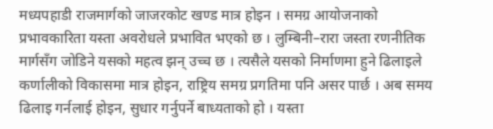मध्यपहाडी राजमार्गको जाजरकोट खण्ड मात्र होइन । समग्र आयोजनाको प्रभावकारिता यस्ता अवरोधले प्रभावित भएको छ । लुम्बिनी–रारा जस्ता रणनीतिक मार्गसँग जोडिने यसको महत्व झन् उच्च छ । त्यसैले यसको निर्माणमा हुने ढिलाइले कर्णालीको विकासमा मात्र होइन, राष्ट्रिय समग्र प्रगतिमा पनि असर पार्छ । अब समय ढिलाइ गर्नलाई होइन, सुधार गर्नुपर्ने बाध्यताको हो । यस्ता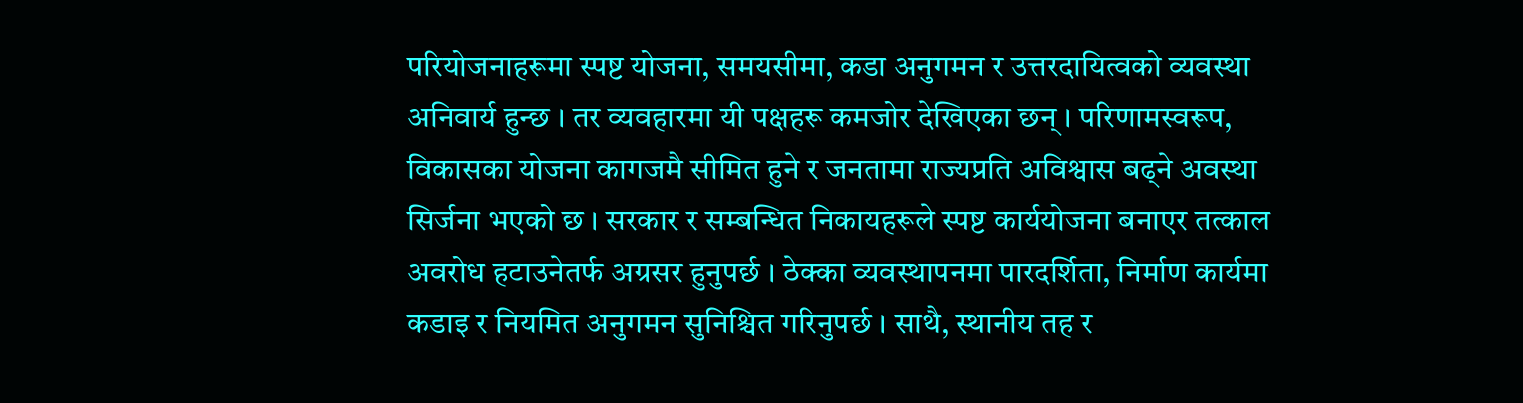परियोजनाहरूमा स्पष्ट योजना, समयसीमा, कडा अनुगमन र उत्तरदायित्वको व्यवस्था अनिवार्य हुन्छ । तर व्यवहारमा यी पक्षहरू कमजोर देखिएका छन् । परिणामस्वरूप, विकासका योजना कागजमै सीमित हुने र जनतामा राज्यप्रति अविश्वास बढ्ने अवस्था सिर्जना भएको छ । सरकार र सम्बन्धित निकायहरूले स्पष्ट कार्ययोजना बनाएर तत्काल अवरोध हटाउनेतर्फ अग्रसर हुनुपर्छ । ठेक्का व्यवस्थापनमा पारदर्शिता, निर्माण कार्यमा कडाइ र नियमित अनुगमन सुनिश्चित गरिनुपर्छ । साथै, स्थानीय तह र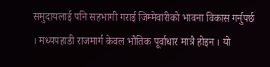समुदायलाई पनि सहभागी गराई जिम्मेवारीको भावना विकास गर्नुपर्छ । मध्यपहाडी राजमार्ग केवल भौतिक पूर्वाधार मात्रै होइन । यो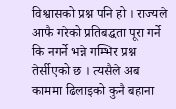विश्वासको प्रश्न पनि हो । राज्यले आफै गरेको प्रतिबद्धता पूरा गर्ने कि नगर्ने भन्ने गम्भिर प्रश्न तेर्सीएको छ । त्यसैले अब काममा ढिलाइको कुनै बहाना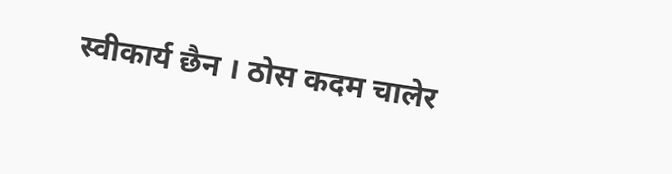स्वीकार्य छैन । ठोस कदम चालेर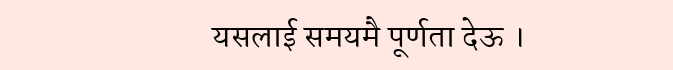यसलाई समयमै पूर्णता देऊ ।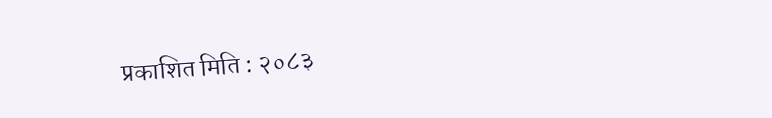प्रकाशित मिति : २०८३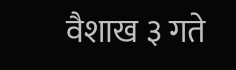वैशाख ३ गते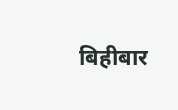बिहीबार